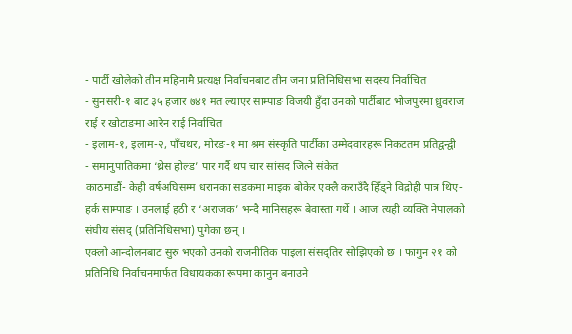- पार्टी खोलेको तीन महिनामै प्रत्यक्ष निर्वाचनबाट तीन जना प्रतिनिधिसभा सदस्य निर्वाचित
- सुनसरी-१ बाट ३५ हजार ७४१ मत ल्याएर साम्पाङ विजयी हुँदा उनको पार्टीबाट भोजपुरमा ध्रुवराज राई र खोटाङमा आरेन राई निर्वाचित
- इलाम-१, इलाम-२, पाँचथर, मोरङ-१ मा श्रम संस्कृति पार्टीका उम्मेदवारहरू निकटतम प्रतिद्वन्द्वी
- समानुपातिकमा ‘थ्रेस होल्ड’ पार गर्दै थप चार सांसद जित्ने संकेत
काठमाडौं- केही वर्षअघिसम्म धरानका सडकमा माइक बोकेर एक्लै कराउँदै हिँड्ने विद्रोही पात्र थिए- हर्क साम्पाङ । उनलाई हठी र ‘अराजक’ भन्दै मानिसहरू बेवास्ता गर्थे । आज त्यही व्यक्ति नेपालको संघीय संसद् (प्रतिनिधिसभा) पुगेका छन् ।
एक्लो आन्दोलनबाट सुरु भएको उनको राजनीतिक पाइला संसद्तिर सोझिएको छ । फागुन २१ को प्रतिनिधि निर्वाचनमार्फत विधायकका रूपमा कानुन बनाउने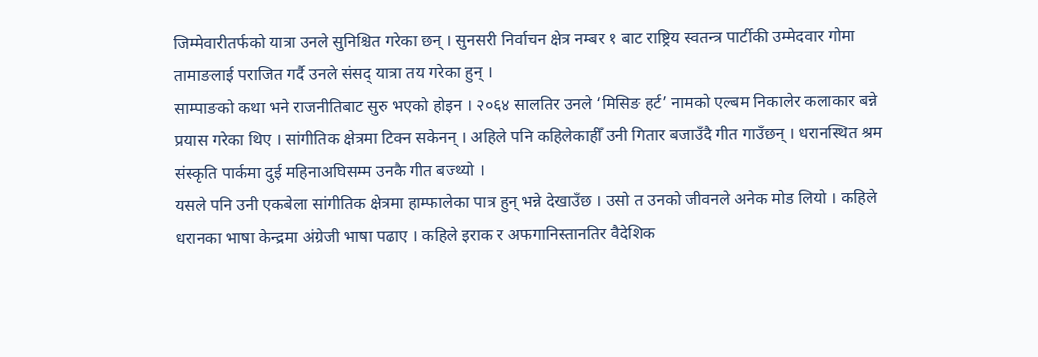जिम्मेवारीतर्फको यात्रा उनले सुनिश्चित गरेका छन् । सुनसरी निर्वाचन क्षेत्र नम्बर १ बाट राष्ट्रिय स्वतन्त्र पार्टीकी उम्मेदवार गोमा तामाङलाई पराजित गर्दै उनले संसद् यात्रा तय गरेका हुन् ।
साम्पाङको कथा भने राजनीतिबाट सुरु भएको होइन । २०६४ सालतिर उनले ‘मिसिङ हर्ट’ नामको एल्बम निकालेर कलाकार बन्ने प्रयास गरेका थिए । सांगीतिक क्षेत्रमा टिक्न सकेनन् । अहिले पनि कहिलेकाहीँ उनी गितार बजाउँदै गीत गाउँछन् । धरानस्थित श्रम संस्कृति पार्कमा दुई महिनाअघिसम्म उनकै गीत बज्थ्यो ।
यसले पनि उनी एकबेला सांगीतिक क्षेत्रमा हाम्फालेका पात्र हुन् भन्ने देखाउँछ । उसो त उनको जीवनले अनेक मोड लियो । कहिले धरानका भाषा केन्द्रमा अंग्रेजी भाषा पढाए । कहिले इराक र अफगानिस्तानतिर वैदेशिक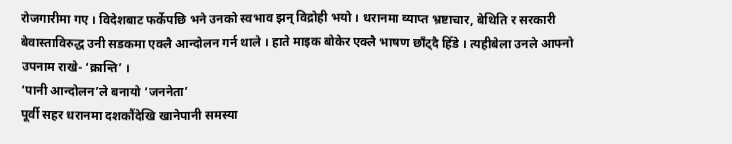रोजगारीमा गए । विदेशबाट फर्केपछि भने उनको स्वभाव झन् विद्रोही भयो । धरानमा व्याप्त भ्रष्टाचार, बेथिति र सरकारी बेवास्ताविरुद्ध उनी सडकमा एक्लै आन्दोलन गर्न थाले । हाते माइक बोकेर एक्लै भाषण छाँट्दै हिँडे । त्यहीबेला उनले आफ्नो उपनाम राखे- ‘क्रान्ति’ ।
‘पानी आन्दोलन’ले बनायो ‘जननेता’
पूर्वी सहर धरानमा दशकौंदेखि खानेपानी समस्या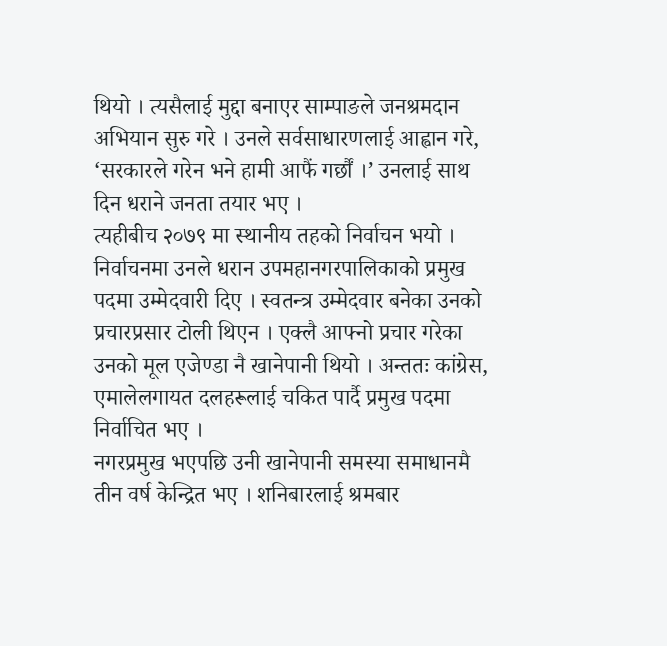थियो । त्यसैलाई मुद्दा बनाएर साम्पाङले जनश्रमदान अभियान सुरु गरे । उनले सर्वसाधारणलाई आह्वान गरे, ‘सरकारले गरेन भने हामी आफैं गर्छौं ।’ उनलाई साथ दिन धराने जनता तयार भए ।
त्यहीबीच २०७९ मा स्थानीय तहको निर्वाचन भयो । निर्वाचनमा उनले धरान उपमहानगरपालिकाको प्रमुख पदमा उम्मेदवारी दिए । स्वतन्त्र उम्मेदवार बनेका उनको प्रचारप्रसार टोली थिएन । एक्लै आफ्नो प्रचार गरेका उनको मूल एजेण्डा नै खानेपानी थियो । अन्ततः कांग्रेस, एमालेलगायत दलहरूलाई चकित पार्दै प्रमुख पदमा निर्वाचित भए ।
नगरप्रमुख भएपछि उनी खानेपानी समस्या समाधानमै तीन वर्ष केन्द्रित भए । शनिबारलाई श्रमबार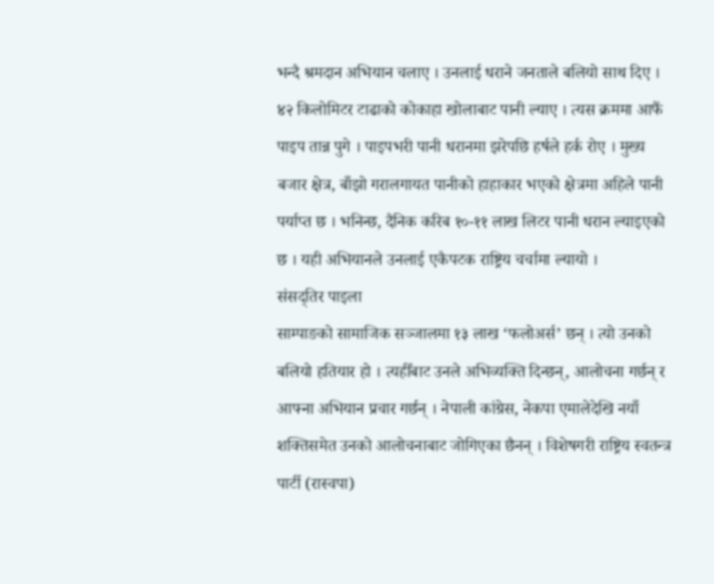भन्दै श्रमदान अभियान चलाए । उनलाई धराने जनताले बलियो साथ दिए । ४२ किलोमिटर टाढाको कोकाहा खोलाबाट पानी ल्याए । त्यस क्रममा आफैं पाइप तान्न पुगे । पाइपभरी पानी धरानमा झरेपछि हर्षले हर्क रोए । मुख्य बजार क्षेत्र, बाँझो गरालगायत पानीको हाहाकार भएको क्षेत्रमा अहिले पानी पर्याप्त छ । भनिन्छ, दैनिक करिब १०-११ लाख लिटर पानी धरान ल्याइएको छ । यही अभियानले उनलाई एकैपटक राष्ट्रिय चर्चामा ल्यायो ।
संसद्तिर पाइला
साम्पाङको सामाजिक सञ्जालमा १३ लाख ‘फलोअर्स’ छन् । त्यो उनको बलियो हतियार हो । त्यहीँबाट उनले अभिव्यक्ति दिन्छन्, आलोचना गर्छन् र आफ्ना अभियान प्रचार गर्छन् । नेपाली कांग्रेस, नेकपा एमालेदेखि नयाँ शक्तिसमेत उनको आलोचनाबाट जोगिएका छैनन् । विशेषगरी राष्ट्रिय स्वतन्त्र पार्टी (रास्वपा)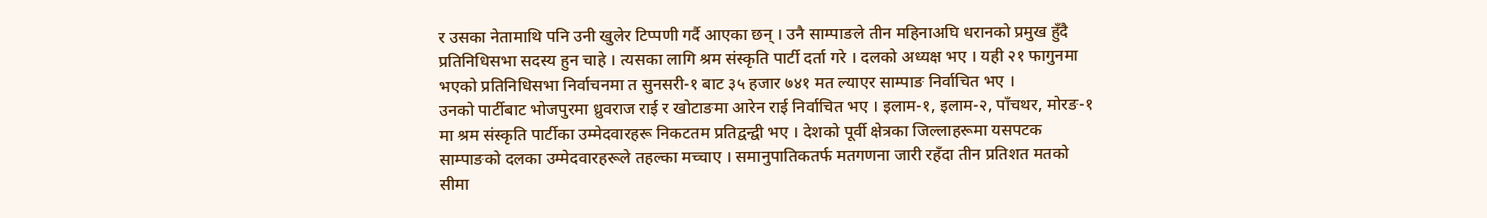र उसका नेतामाथि पनि उनी खुलेर टिप्पणी गर्दै आएका छन् । उनै साम्पाङले तीन महिनाअघि धरानको प्रमुख हुँदै प्रतिनिधिसभा सदस्य हुन चाहे । त्यसका लागि श्रम संस्कृति पार्टी दर्ता गरे । दलको अध्यक्ष भए । यही २१ फागुनमा भएको प्रतिनिधिसभा निर्वाचनमा त सुनसरी-१ बाट ३५ हजार ७४१ मत ल्याएर साम्पाङ निर्वाचित भए ।
उनको पार्टीबाट भोजपुरमा ध्रुवराज राई र खोटाङमा आरेन राई निर्वाचित भए । इलाम-१, इलाम-२, पाँचथर, मोरङ-१ मा श्रम संस्कृति पार्टीका उम्मेदवारहरू निकटतम प्रतिद्वन्द्वी भए । देशको पूर्वी क्षेत्रका जिल्लाहरूमा यसपटक साम्पाङको दलका उम्मेदवारहरूले तहल्का मच्चाए । समानुपातिकतर्फ मतगणना जारी रहँदा तीन प्रतिशत मतको सीमा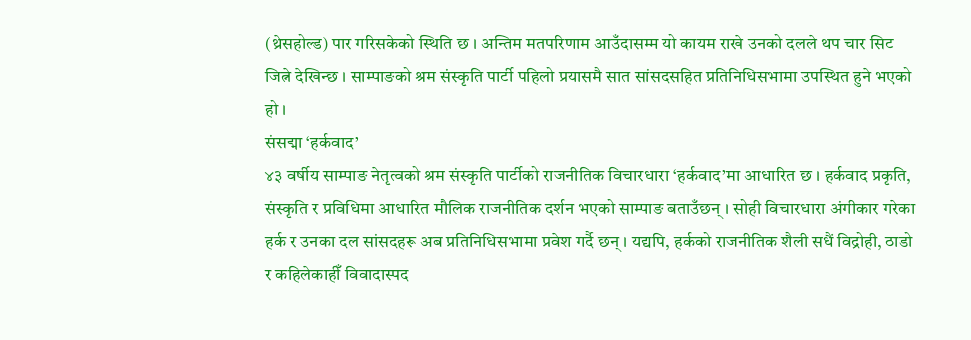(थ्रेसहोल्ड) पार गरिसकेको स्थिति छ । अन्तिम मतपरिणाम आउँदासम्म यो कायम राखे उनको दलले थप चार सिट जित्ने देखिन्छ । साम्पाङको श्रम संस्कृति पार्टी पहिलो प्रयासमै सात सांसदसहित प्रतिनिधिसभामा उपस्थित हुने भएको हो ।
संसद्मा ‘हर्कवाद’
४३ वर्षीय साम्पाङ नेतृत्वको श्रम संस्कृति पार्टीको राजनीतिक विचारधारा ‘हर्कवाद’मा आधारित छ । हर्कवाद प्रकृति, संस्कृति र प्रविधिमा आधारित मौलिक राजनीतिक दर्शन भएको साम्पाङ बताउँछन् । सोही विचारधारा अंगीकार गरेका हर्क र उनका दल सांसदहरू अब प्रतिनिधिसभामा प्रवेश गर्दै छन् । यद्यपि, हर्कको राजनीतिक शैली सधैं विद्रोही, ठाडो र कहिलेकाहीँ विवादास्पद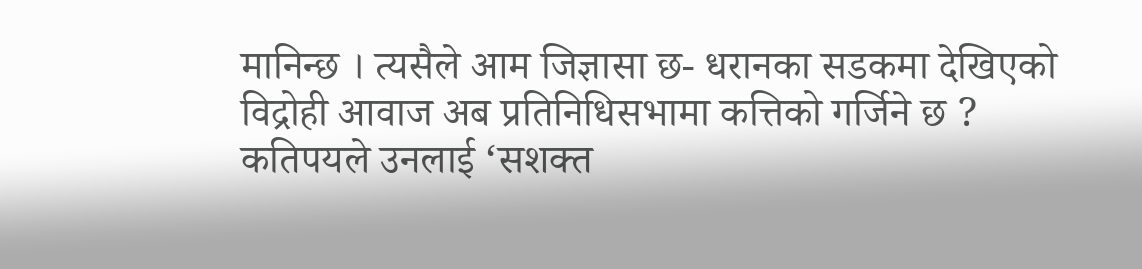मानिन्छ । त्यसैले आम जिज्ञासा छ- धरानका सडकमा देखिएको विद्रोही आवाज अब प्रतिनिधिसभामा कत्तिको गर्जिने छ ?
कतिपयले उनलाई ‘सशक्त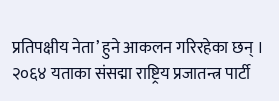प्रतिपक्षीय नेता’ हुने आकलन गरिरहेका छन् । २०६४ यताका संसद्मा राष्ट्रिय प्रजातन्त्र पार्टी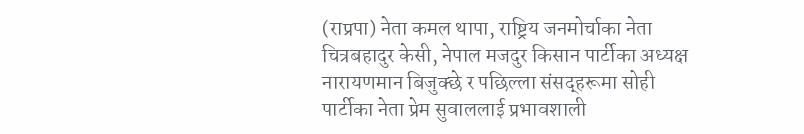(राप्रपा) नेता कमल थापा, राष्ट्रिय जनमोर्चाका नेता चित्रबहादुर केसी, नेपाल मजदुर किसान पार्टीका अध्यक्ष नारायणमान बिजुक्छे र पछिल्ला संसद्हरूमा सोही पार्टीका नेता प्रेम सुवाललाई प्रभावशाली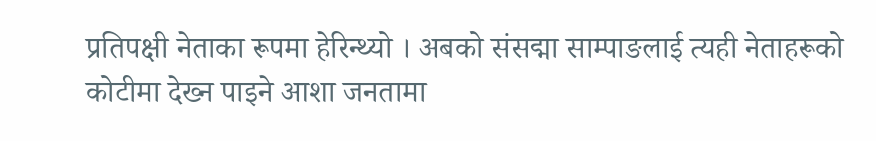प्रतिपक्षी नेताका रूपमा हेरिन्थ्यो । अबको संसद्मा साम्पाङलाई त्यही नेताहरूको कोटीमा देख्न पाइने आशा जनतामा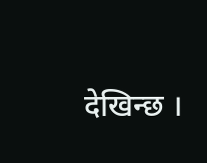देखिन्छ ।